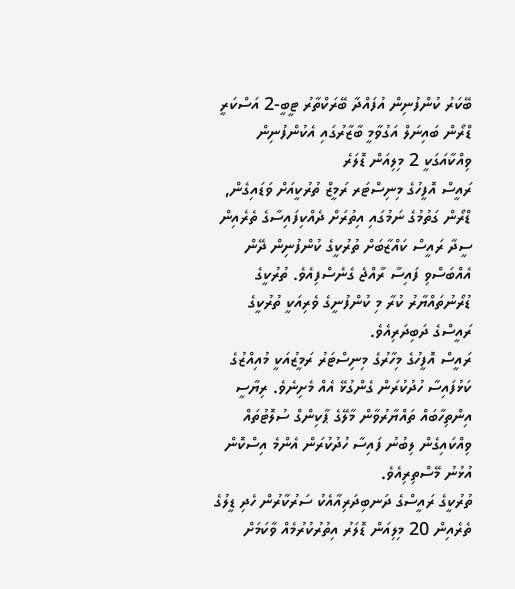ބޭކަރު ކުންފުނިން އުފައްދާ ބޭރަކްތާރު ޓީބީ-2 އަސްކަރީ ޑްރޯން ބައިނަލް އަގުވާމީ ބާޒާރުގައި އެކުންފުނިން ވިއްކާއަގަކީ 2 މިލިއަން ޑޮލަރެ
ރައީސް އޮފީހުގެ މިނިސްޓަރ ރަމީޒް ތުރުކީއަށް ވަޑައިގެން, ޑްރޯން ގަތުމުގެ ނަމުގައި އިތުރަށް ދެއްކިފައިސާގެ ތެރެއިން ސީދާ ރައީސް ކައްޒާބަށް ތުރުކީގެ ކުންފުނިން ދޭން އެއްބަސްވި ފައިސާ ރާއްޖެ ގެނެސްފިއެވެ. ތުރުކީގެ ޑުރޯނުތައްޔާރު ކުރާ މި ކުންފުނީގެ ވެރިއަކީ ތުރުކީގެ ރައީސްގެ ދަބިދަރިއެވެ.
ރައީސް އޮފީހުގެ މިހާރުގެ މިނިސްޓަރު ރަމީޒުއަކީ މުއިއްޒުގެ ކަޅުފައިސާ ހުދުކުރަން ގެންގުޅޭ އެއް މެށިނެވެ. ރިޔާސީ އިންތިހާބައް ތައްޔާރުވާން މާލޭގެ ޕާކިންގް ސުލޮޓުތައް ވިއްކައިގެން ލިބުނު ފައިސާ ހުދުކުރަން އެންމެ އިސްކޮން އުޅުނު މޭސްތިރިއެވެ.
ތުރުކީގެ ރައީސްގެ ދަނބިދަރިއާއެކު ސަރުކާރުން ހެދި ޑީލުގެ ތެރެއިން 20 މިލިއަން ޑޮލަރު އިތުރުކުރުމެއް ވާކަމަށް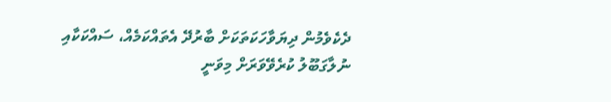ދެކެވެމުން ދިޔަވާހަކަތަކަށް ބާރުދޭ އެތައްކަމެއް، ސައްކަކާއި ނުލާގަބޫލު ކުރެވޭވަރަށް މިވަނީ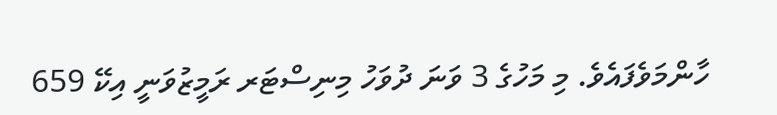ހާންމަވެފައެވެ. މި މަހުގެ 3 ވަނަ ދުވަހު މިނިސްޓަރ ރަމީޒުވަނީ އިކޭ 659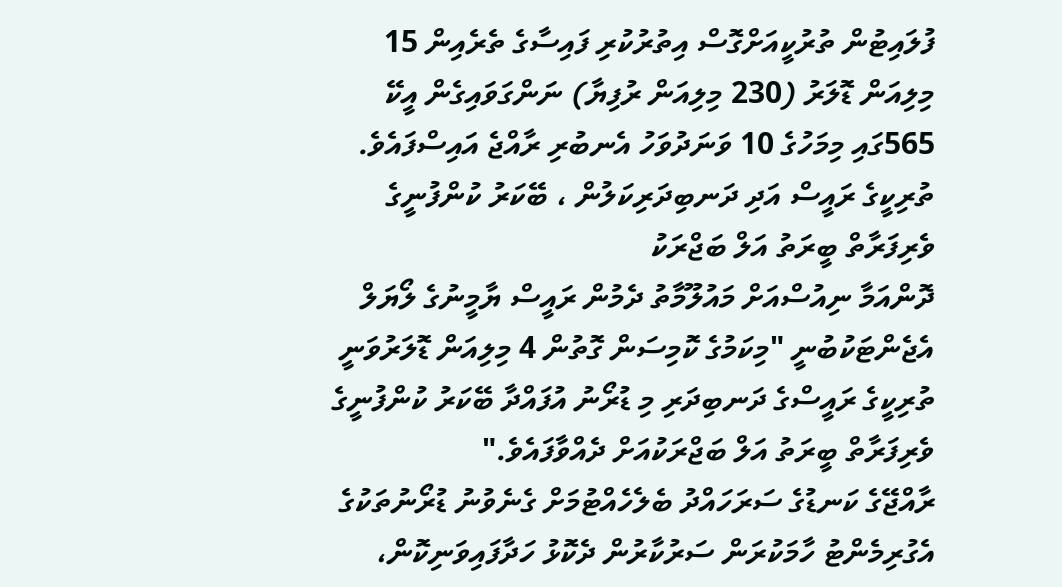ފުލައިޓުން ތުރުކީއަށްގޮސް އިތުރުކުރި ފައިސާގެ ތެރެއިން 15 މިލިއަން ޑޮލަރު (230 މިލިއަން ރުފިޔާ) ނަންގަވައިގެން އީކޭ 565ގައި މިމަހުގެ 10 ވަނަދުވަހު އެނބުރި ރާއްޖެ އައިސްފައެވެ.
ތުރިކީގެ ރައީސް އަދި ދަނބިދަރިކަލުން ، ބޭކަރު ކުންފުނީގެ ވެރިފަރާތް ބީރަތު އަލް ބަޖްރަކު
ދޮންއަމާ ނިއުސްއަށް މައުލޫމާތު ދެމުން ރައީސް ޔާމީނުގެ ލޯޔަލް އެޖެންޓަކުބުނީ "މިކަމުގެ ކޮމިސަން ގޮތުން 4 މިލިއަން ޑޮލަރުވަނީ ތުރިކީގެ ރައީސްގެ ދަނބިދަރި މި ޑުރޯނު އުފައްދާ ބޭކަރު ކުންފުނީގެ ވެރިފަރާތް ބީރަތު އަލް ބަޖްރަކުއަށް ދެއްވާފައެވެ."
ރާއްޖޭގެ ކަނޑުގެ ސަރަހައްދު ބެލެހެއްޓުމަށް ގެނެވުނު ޑުރޯނުތަކުގެ އެގުރިމެންޓު ހާމަކުރަން ސަރުކާރުން ދެކޮޅު ހަދާފައިވަނިކޮން،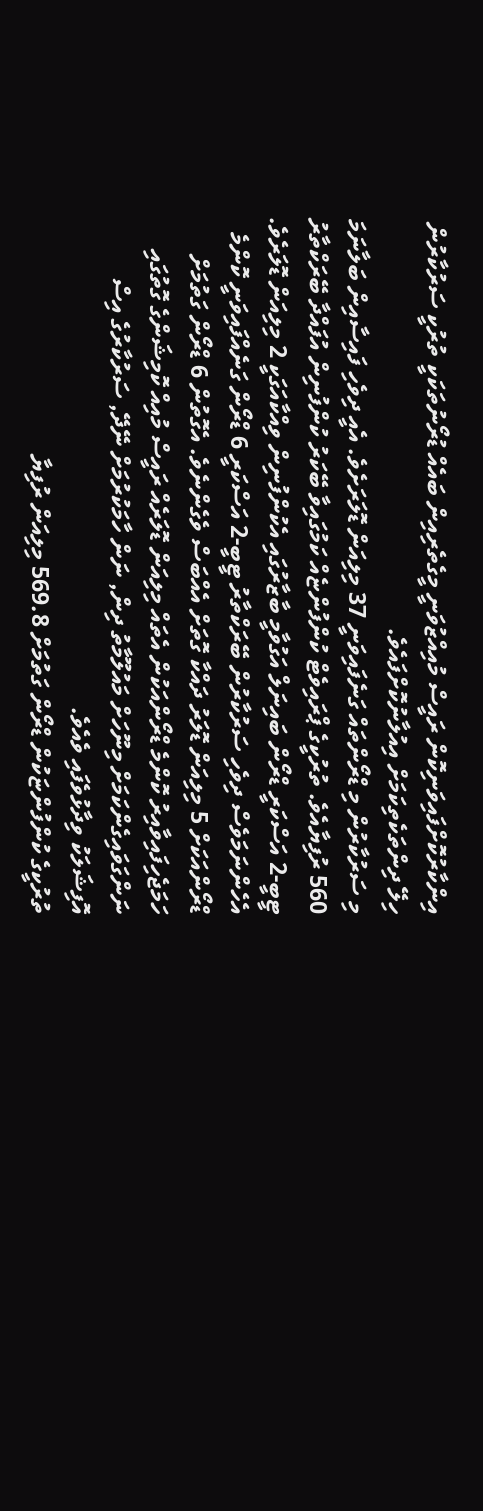އިންކާރުކޮށްފައިވަނިކޮން ރައީސް މުއިއްޒުވަނީ މީގެތެރިއިން ބައެއް ޑުރޯނުތަކަކީ ތުރުކީ ސަރުކާރުން ހިލޭ ދިންތަކެތިކަމަށް އިއުލާނުކޮށްފައެވެ.
މި ސަރުކާރުން މި ޑްރޯންތައް ގަނެފައިވަނީ 37 މިލިއަން ޑޮލަރަށެވެ. އެއީ ދިވެހި ފައިސާއިން ބަލާނަމަ 560 ރުފިޔާއެވެ. ތުރުކީގެ ޕްރައިވެޓް ކުންފުންޏެއް ކަމުގައިވާ ބޭކަރު ކުންފުނިން އުފައްދާ ބޭރަކްތާރު ޓީބީ-2 އަސްކަރީ ޑްރޯން ބައިނަލް އަގުވާމީ ބާޒާރުގައި އެކުންފުނިން ވިއްކާއަގަކީ 2 މިލިއަން ޑޮލަރެވެ.
އެހެންނަމަވެސް ދިވެހި ސަރުކާރުން ބޭރަކްތާރު ޓީބީ-2 އަސްކަރީ 6 ޑްރޯން ގަނެއްފައިވަނީ ކޮންމެ ޑްރޯންއަކަށް 5 މިލިއަން ޑޮލަރު ދައްކާ ގޮތަށް އެއްބަސް ވެގެންނެވެ. އެގޮތުން 6 ޑްރޯން ގަތުމަށް ހަމަޖެހިފައިވާއިރު ކޮންމެ ޑްރޯންއަކުން އެތައް މިލިއަން ޑޮލަރެއް ރައީސް މުއިއް ކޮމިޝަންގެ ގޮތުގައި ނަންގަވައިގެންކަމަށް މިނޫހަށް މައުލޫމާތު ދިން, ނަން ހާމަކުރުމަށް ނޭދޭ, ސަރުކާރުގެ އިސް އޮފިޝަލަކު ވިދާޅުވެފައި ވެއެވެ.
ތުރުކީގެ ކުންފުންޏަކުން ޑްރޯން ގަތުމަށް 569.8 މިލިއަން ރުފިޔާ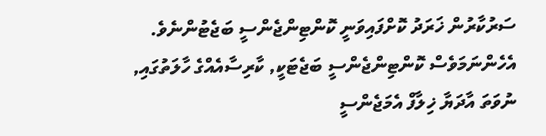ސަރުކާރުން ޚަރަދު ކޮށްފައިވަނީ ކޮންޓިންޖެންސީ ބަޖެޓުންނެވެ. އެހެންނަމަވެސް ކޮންޓިންޖެންސީ ބަޖެޓަކީ, ކާރިސާއެއްގެ ހާލަތުގައި, ނުވަތަ އާދަޔާ ޚިލާފް އެމަޖެންސީ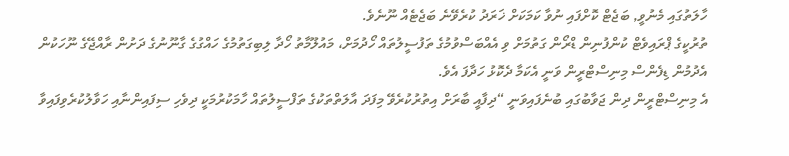ހާލަތުގައި މެނުވީ, ބަޖެޓް ކޮށްފައި ނުވާ ކަމަކަށް ޚަރަދު ކުރެވޭނެ ބަޖެޓެއް ނޫނެވެ.
ތުރުކީގެ ޕްރައިވެޓް ކުންފުނިން ޑްރޯން ގަތުމަށް ވި އެއްބަސްވުމުގެ ތަފުސީލުތައް ހޯދުމަށް، މައުލޫމާތު ހޯދާ ލިބިގަތުމުގެ ހައްގުގެ ގާނޫނުގެ ދަށުން ރާއްޖޭގެ ނޫހަކުން އެދުމުން ޑިފެންސް މިނިސްޓްރީން ވަނީ އެކަމާ ދެކޮޅު ހަދާފަ އެވެ.
އެ މިނިސްޓްރީން ދިން ޖަވާބުގައި ބުނެފައިވަނީ “ދިފާއީ ބާރަށް އިތުރުކުރެވޭ މިފަދަ އާލަތްތަކުގެ ތަފްސީލުތައް ހާމަކުރުމަކީ ދިވެހި ސިފައިންނާއި ހަވާލުކުރެވިފައިވާ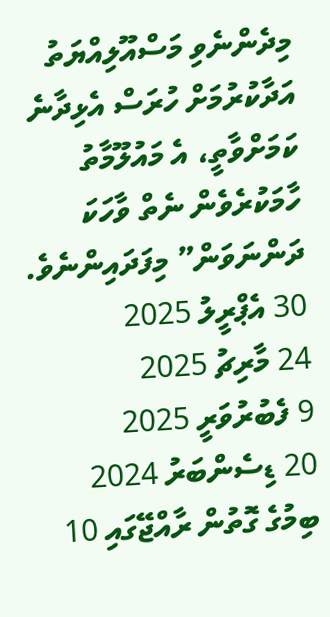މިދެންނެވި މަސްއޫލިއްޔަތު އަދާކުރުމަށް ހުރަސް އެޅިދާނެ ކަމަށްވާތީ، އެ މައުލޫމާތު ހާމަކުރެވެން ނެތް ވާހަކަ ދަންނަވަން” މިފަދައިންނެވެ.
30 އެޕްރީލު 2025
24 މާރިޗު 2025
9 ފެބުރުވަރީ 2025
20 ޑިސެންބަރު 2024
ބިމުގެ ގޮތުން ރާއްޖޭގައި 10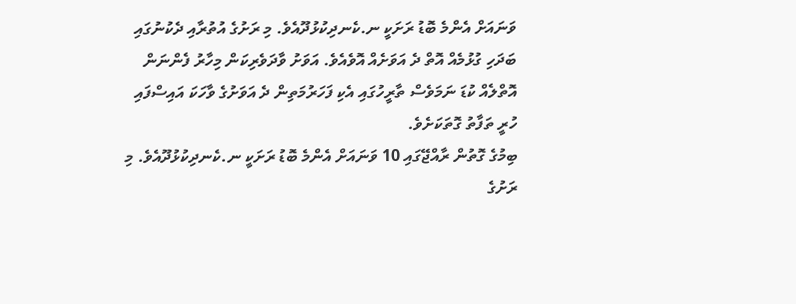ވަނައަށް އެންމެ ބޮޑު ރަށަކީ ނ.ކެނދިކުޅުދޫއެވެ. މި ރަށުގެ އުތުރާއި ދެކުނުގައި ބަދަހި ގުޅުމެއް އޮތް ދެ އަވަށެއް އޮވެއެވެ. އަވަށު ވާދަވެރިކަން މިހާރު ފެންނަން އޮތްލެއް ކުޑަ ނަމަވެސް ތާރީހުގައި އެކި ފަހަރުމަތިން ދެ އަވަށުގެ ވާހަކަ އައިސްފައި ހުރީ ތަފާތު ގޮތަކަށެވެ.
ބިމުގެ ގޮތުން ރާއްޖޭގައި 10 ވަނައަށް އެންމެ ބޮޑު ރަށަކީ ނ.ކެނދިކުޅުދޫއެވެ. މި ރަށުގެ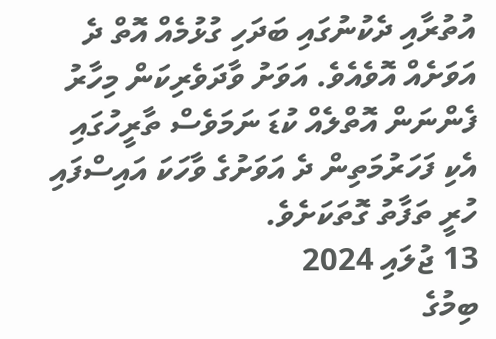އުތުރާއި ދެކުނުގައި ބަދަހި ގުޅުމެއް އޮތް ދެ އަވަށެއް އޮވެއެވެ. އަވަށު ވާދަވެރިކަން މިހާރު ފެންނަން އޮތްލެއް ކުޑަ ނަމަވެސް ތާރީހުގައި އެކި ފަހަރުމަތިން ދެ އަވަށުގެ ވާހަކަ އައިސްފައި ހުރީ ތަފާތު ގޮތަކަށެވެ.
13 ޖުލައި 2024
ބިމުގެ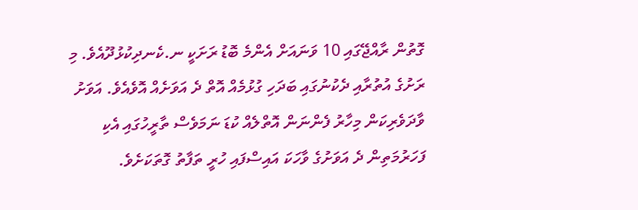ގޮތުން ރާއްޖޭގައި 10 ވަނައަށް އެންމެ ބޮޑު ރަށަކީ ނ.ކެނދިކުޅުދޫއެވެ. މި ރަށުގެ އުތުރާއި ދެކުނުގައި ބަދަހި ގުޅުމެއް އޮތް ދެ އަވަށެއް އޮވެއެވެ. އަވަށު ވާދަވެރިކަން މިހާރު ފެންނަން އޮތްލެއް ކުޑަ ނަމަވެސް ތާރީހުގައި އެކި ފަހަރުމަތިން ދެ އަވަށުގެ ވާހަކަ އައިސްފައި ހުރީ ތަފާތު ގޮތަކަށެވެ.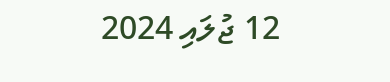12 ޖުލައި 2024